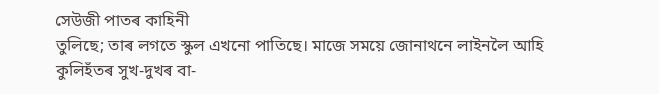সেউজী পাতৰ কাহিনী
তুলিছে; তাৰ লগতে স্কুল এখনো পাতিছে। মাজে সময়ে জোনাথনে লাইনলৈ আহি কুলিহঁতৰ সুখ-দুখৰ বা-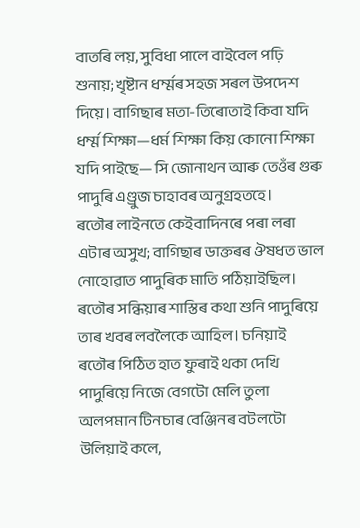বাতৰি লয়, সুবিধা পালে বাইবেল পঢ়ি শুনায়; খৃষ্টান ধৰ্ম্মৰ সহজ সৰল উপদেশ দিয়ে। বাগিছাৰ মতা-তিৰোতাই কিবা যদি ধৰ্ম্ম শিক্ষা—ধৰ্ম শিক্ষা কিয় কোনো শিক্ষা যদি পাইছে— সি জোনাথন আৰু তেওঁৰ গুৰু পাদুৰি এণ্ড্ৰুজ চাহাবৰ অনুগ্ৰহতহে।
ৰতৌৰ লাইনতে কেইবাদিনৰে পৰা লৰা এটাৰ অসুখ; বাগিছাৰ ডাক্তৰৰ ঔষধত ভাল নোহোৱাত পাদুৰিক মাতি পঠিয়াইছিল। ৰতৌৰ সন্ধিয়াৰ শাস্তিৰ কথা শুনি পাদুৰিয়ে তাৰ খবৰ লবলৈকে আহিল। চনিয়াই ৰতৌৰ পিঠিত হাত ফুৰাই থকা দেখি পাদুৰিয়ে নিজে বেগটো মেলি তুলা অলপমান টিনচাৰ বেঞ্জিনৰ বটলটো উলিয়াই কলে,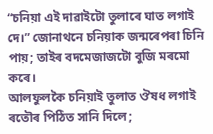“চনিয়া এই দাৱাইটো তুলাৰে ঘাত লগাই দে।” জোনাথনে চনিয়াক জন্মৰেপৰা চিনি পায়; তাইৰ বদমেজাজটো বুজি মৰমো কৰে।
আলফুলকৈ চনিয়াই তুলাত ঔষধ লগাই ৰতৌৰ পিঠিত সানি দিলে;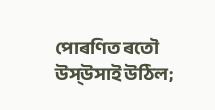পোৰণিত ৰতৌ উস্উসাই উঠিল;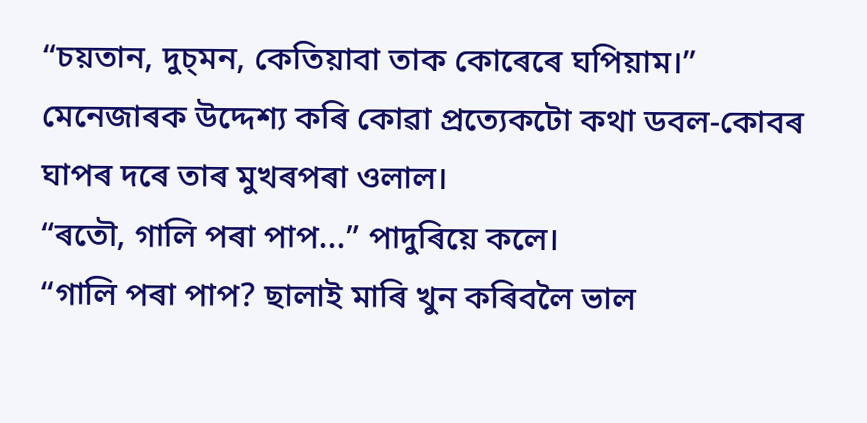“চয়তান, দুচ্মন, কেতিয়াবা তাক কোৰেৰে ঘপিয়াম।” মেনেজাৰক উদ্দেশ্য কৰি কোৱা প্ৰত্যেকটো কথা ডবল-কোবৰ ঘাপৰ দৰে তাৰ মুখৰপৰা ওলাল।
“ৰতৌ, গালি পৰা পাপ...” পাদুৰিয়ে কলে।
“গালি পৰা পাপ? ছালাই মাৰি খুন কৰিবলৈ ভাল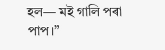হল— মই গালি পৰা পাপ।”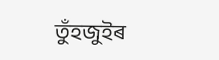তুঁহজুইৰ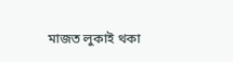মাজত লুকাই থকা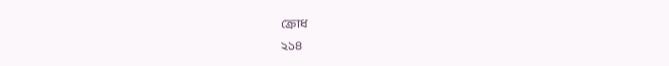ক্ৰোধ
২১৪